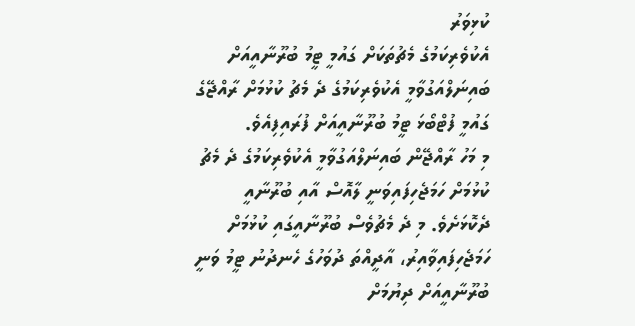ކުޅިވަރު
އެކުވެރިކަމުގެ މެޗުތަކަށް ގައުމީ ޓީމު ބުރޫނާއީއަށް
ބައިނަލްއަގުވާމީ އެކުވެރިކަމުގެ ދެ މެޗު ކުޅުމަށް ރާއްޖޭގެ ގައުމީ ފުޓްބޯޅަ ޓީމު ބުރޫނާއީއަށް ފުރައިފިއެވެ.
މި މަހު ރާއްޖޭން ބައިނަލްއަގުވާމީ އެކުވެރިކަމުގެ ދެ މެޗު ކުޅުމަށް ހަމަޖެހިފައިވަނީ ލާއޮސް އާއި ބުރޫނާއީ ދެކޮޅަށެވެ. މި ދެ މެޗުވެސް ބުރޫނާއީގައި ކުޅުމަށް ހަމަޖެހިފައިވާއިރު، އާދީއްތަ ދުވަހުގެ ހެނދުނު ޓީމު ވަނީ ބުރޫނާއީއަށް ދިޔުމަށް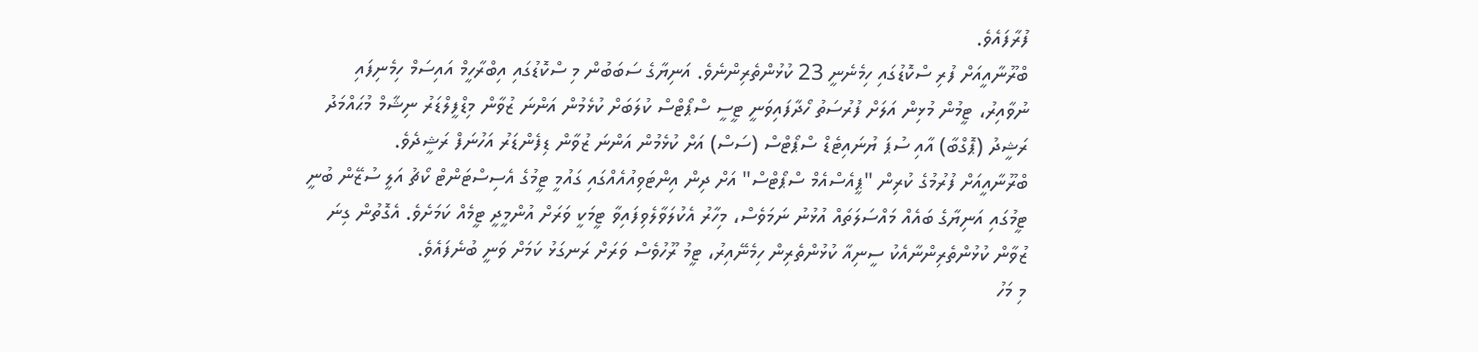ފުރާފައެވެ.
ބްރޫނާއީއަށް ފުރި ސްކޮޑުގައި ހިމެނެނީ 23 ކުޅުންތެރިންނެވެ. އަނިޔާގެ ސަބަބުން މި ސްކޮޑުގައި އިބްރާހީމް އައިސަމް ހިމެނިފައި ނުވާއިރު، ޓީމުން މުޅިން އަލަށް ފުރުސަތު ހޯދާފައިވަނީ ޓީސީ ސްޕޯޓްސް ކުލަބަށް ކުޅެމުން އަންނަ ޒުވާން މިޑްފީލްޑަރު ނިޝާމް މުޙައްމަދު ރަޝީދު (ޕޮގްބާ) އާއި ސުޕަ ޔުނައިޓެޑް ސްޕޯޓްސް (ސަސް) އަށް ކުޅެމުން އަންނަ ޒުވާން ޑިފެންޑަރު އަހުނަފް ރަޝީދެވެ.
ބްރޫނާއީއަށް ފުރުމުގެ ކުރިން "ޕީއެސްއެމް ސްޕޯޓްސް" އަށް ދިން އިންޓަވިއުއެއްގައި ގައުމީ ޓީމުގެ އެސިސްޓަންޓް ކޯޗު އަލީ ސުޒޭން ބުނީ ޓީމުގައި އަނިޔާގެ ބައެއް މައްސަލަތައް އުޅުނު ނަމަވެސް، މިހާރު އެކުލަވާލެވިފައިވާ ޓީމަކީ ވަރަށް އުންމީދީ ޓީމެއް ކަމަށެވެ. އެގޮތުން ގިނަ ޒުވާން ކުޅުންތެރިންނާއެކު ސީނިއާ ކުޅުންތެރިން ހިމެނޭއިރު، ޓީމު ރޫހުވެސް ވަރަށް ރަނގަޅު ކަމަށް ވަނީ ބުނެފައެވެ.
މި މަހު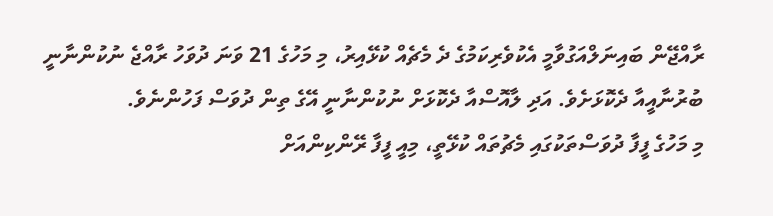ރާއްޖޭން ބައިނަލްއަގުވާމީ އެކުވެރިކަމުގެ ދެ މެޗެއް ކުޅޭއިރު، މި މަހުގެ 21 ވަނަ ދުވަހު ރާއްޖެ ނުކުންނާނީ ބުރުނާއީއާ ދެކޮޅަށެވެ. އަދި ލާއޮސްއާ ދެކޮޅަށް ނުކުންނާނީ އޭގެ ތިން ދުވަސް ފަހުންނެވެ.
މި މަހުގެ ފީފާ ދުވަސްތަކުގައި މެޗުތައް ކުޅޭތީ، މިއީ ފީފާ ރޭންކިންއަށް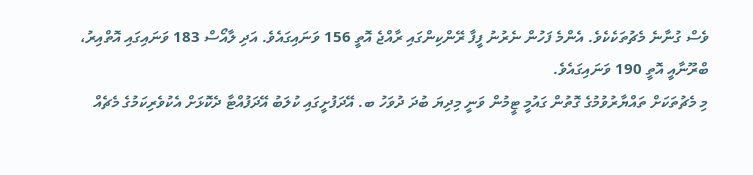ވެސް ގުނާނެ މެޗުތަކެކެވެ. އެންމެ ފަހުން ނެރުނު ފީފާ ރޭންކިންގައި ރާއްޖެ އޮތީ 156 ވަނައިގައެވެ. އަދި ލާއޯސް 183 ވަނައިގައި އޮތްއިރު، ބްރޫނާއީ އޮތީ 190 ވަނައިގައެވެ.
މި މެޗުތަކަށް ތައްޔާރުވުމުގެ ގޮތުން ގައުމީ ޓީމުން ވަނީ މިދިޔަ ބުދަ ދުވަހު ބ. އޭދަފުށީގައި ކުލަބު އޭދަފުއްޓާ ދެކޮޅަށް އެކުވެރިކަމުގެ މެޗެއް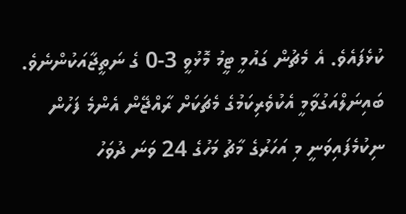ކުޅެފައެވެ. އެ މެޗުން ގައުމީ ޓީމު މޮޅުވީ 3-0 ގެ ނަތީޖާއަކުންނެވެ.
ބައިނަލްއަގުވާމީ އެކުވެރިކަމުގެ މެޗަކަށް ރާއްޖޭން އެންމެ ފަހުން ނިކުމެފައިވަނީ މި އަހަރުގެ މާޗު މަހުގެ 24 ވަނަ ދުވަހު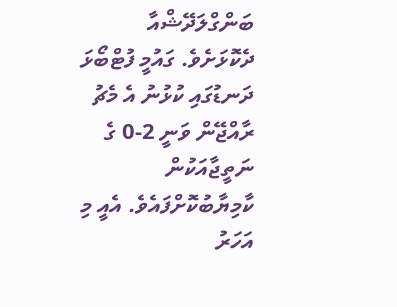ބަންގްލަދޭޝްއާ ދެކޮޅަށެވެ. ގައުމީ ފުޓްބޯޅަ ދަނޑުގައި ކުޅުނު އެ މެޗު ރާއްޖޭން ވަނީ 2-0 ގެ ނަތީޖާއަކުން ކާމިޔާބުކޮށްފައެވެ. އެއީ މި އަހަރު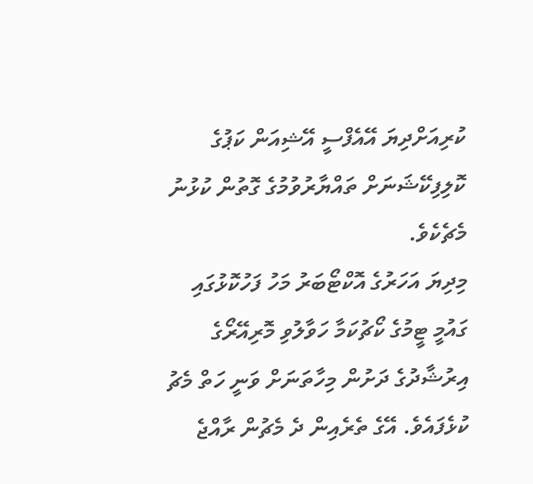ކުރިއަށްދިޔަ އޭއެފްސީ އޭޝިއަން ކަޕުގެ ކޮލިފިކޭޝަނަށް ތައްޔާރުވުމުގެ ގޮތުން ކުޅުނު މެޗެކެވެ.
މިދިޔަ އަހަރުގެ އޮކްޓޯބަރު މަހު ފަހުކޮޅުގައި ގައުމީ ޓީމުގެ ކޯޗުކަމާ ހަވާލުވި މޮރިއޭރޯގެ އިރުޝާދުގެ ދަށުން މިހާތަނަށް ވަނީ ހަތް މެޗު ކުޅެފައެވެ. އޭގެ ތެރެއިން ދެ މެޗުން ރާއްޖެ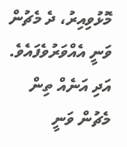މޮޅުވިއިރު، ދެ މެޗުން ވަނީ އެއްވަރުވެފައެވެ. އަދި އަނެއް ތިން މެޗުން ވަނީ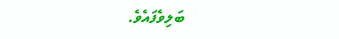ބަލިވެފައެވެ.